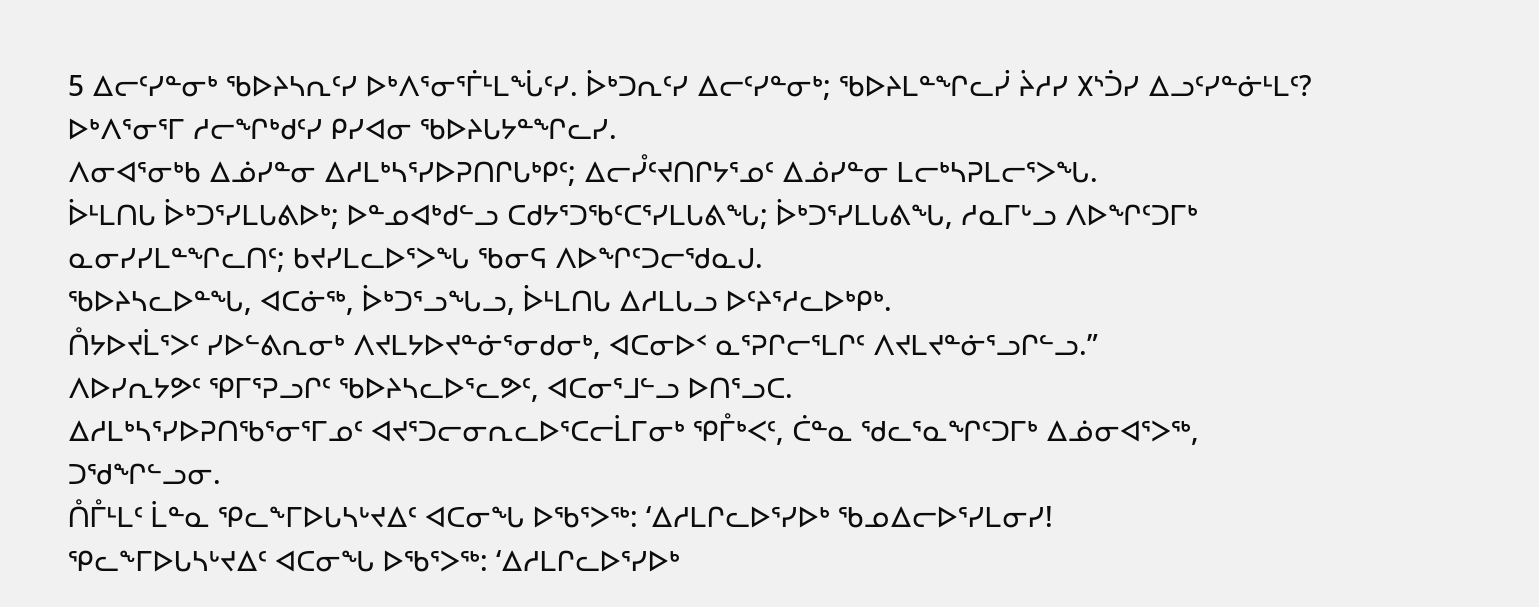5 ᐃᓕᑦᓯᓐᓂᒃ ᖃᐅᔨᓴᕆᑦᓯ ᐅᒃᐱᕐᓂᕐᒦᒻᒪᖔᑦᓯ. ᐆᒃᑐᕆᑦᓯ ᐃᓕᑦᓯᓐᓂᒃ; ᖃᐅᔨᒪᓐᖏᓚᓰ ᔩᓱᓯ ᙭ᔅᑑᓯ ᐃᓗᑦᓯᓐᓃᒻᒪᑦ? ᐅᒃᐱᕐᓂᕐᒥ ᓱᓕᖏᒃᑯᑦᓯ ᑭᓯᐊᓂ ᖃᐅᔨᒐᔭᓐᖏᓚᓯ.
ᐱᓂᐊᕐᓂᒃᑲ ᐃᓅᓯᓐᓂ ᐃᓱᒪᒃᓴᕐᓯᐅᕈᑎᒋᒐᒃᑭᑦ; ᐃᓕᓮᑦᔪᑎᒋᔭᕐᓄᑦ ᐃᓅᓯᓐᓂ ᒪᓕᒃᓴᕈᒪᓕᕐᐳᖓ.
ᐆᒻᒪᑎᒐ ᐆᒃᑐᕐᓯᒪᒐᕕᐅᒃ; ᐅᓐᓄᐊᒃᑯᓪᓗ ᑕᑯᔭᕐᑐᖃᑦᑕᕐᓯᒪᒐᕕᖓ; ᐆᒃᑐᕐᓯᒪᒐᕕᖓ, ᓱᓇᒥᒡᓗ ᐱᐅᖏᑦᑐᒥᒃ ᓇᓂᓯᓯᒪᓐᖏᓚᑎᑦ; ᑲᔪᓯᒪᓚᐅᕐᐳᖓ ᖃᓂᕋ ᐱᐅᖏᑦᑐᓕᖁᓇᒍ.
ᖃᐅᔨᓴᓚᐅᓐᖓ, ᐊᑕᓃᖅ, ᐆᒃᑐᕐᓗᖓᓗ, ᐆᒻᒪᑎᒐ ᐃᓱᒪᒐᓗ ᐅᑦᔨᕐᓱᓚᐅᒃᑭᒃ.
ᑍᔭᐅᔪᒫᕐᐳᑦ ᓯᐅᓪᕕᕆᓂᒃ ᐱᔪᒪᔭᐅᔪᓐᓃᕐᓂᑯᓂᒃ, ᐊᑕᓂᐅᑉ ᓇᕐᕈᒋᓕᕐᒪᒋᑦ ᐱᔪᒪᔪᓐᓃᕐᓗᒋᓪᓗ.”
ᐱᐅᓯᕆᔭᕗᑦ ᕿᒥᕐᕈᓗᒋᑦ ᖃᐅᔨᓴᓚᐅᕐᓚᕗᑦ, ᐊᑕᓂᕐᒧᓪᓗ ᐅᑎᕐᓗᑕ.
ᐃᓱᒪᒃᓴᕐᓯᐅᕈᑎᖃᕐᓂᕐᒥᓄᑦ ᐊᔪᕐᑐᓕᓂᕆᓚᐅᕐᑕᓕᒫᒥᓂᒃ ᕿᒤᒃᐸᑦ, ᑖᓐᓇ ᖁᓚᕐᓇᖏᑦᑐᒥᒃ ᐃᓅᓂᐊᕐᐳᖅ, ᑐᖁᖏᓪᓗᓂ.
ᑍᒤᒻᒪᑦ ᒫᓐᓇ ᕿᓚᖕᒥᐅᒐᓴᒡᔪᐃᑦ ᐊᑕᓂᖓ ᐅᖃᕐᐳᖅ: ‘ᐃᓱᒪᒋᓚᐅᕐᓯᐅᒃ ᖃᓄᐃᓕᐅᕐᓯᒪᓂᓯ!
ᕿᓚᖕᒥᐅᒐᓴᒡᔪᐃᑦ ᐊᑕᓂᖓ ᐅᖃᕐᐳᖅ: ‘ᐃᓱᒪᒋᓚᐅᕐᓯᐅᒃ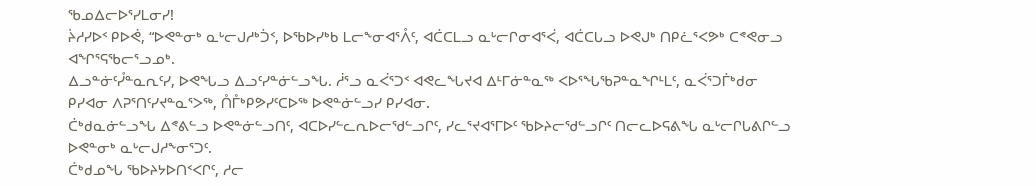ᖃᓄᐃᓕᐅᕐᓯᒪᓂᓯ!
ᔩᓱᓯᐅᑉ ᑭᐅᕚ, “ᐅᕙᓐᓂᒃ ᓇᒡᓕᒍᓱᒃᑑᑉ, ᐅᖃᐅᓯᒃᑲ ᒪᓕᖕᓂᐊᕐᐰᑦ, ᐊᑖᑕᒪᓗ ᓇᒡᓕᒋᓂᐊᕐᐹ, ᐊᑖᑕᒐᓗ ᐅᕙᒍᒃ ᑎᑭᓛᕐᐸᕗᒃ ᑕᕝᕙᓂᓗ ᐊᖏᕐᕋᖃᓕᕐᓗᓄᒃ.
ᐃᓗᓐᓃᑦᓮᓐᓇᕆᑦᓯ, ᐅᕙᖓᓗ ᐃᓗᑦᓯᓐᓃᓪᓗᖓ. ᓲᕐᓗ ᓇᐹᕐᑐᑉ ᐊᕙᓚᖓᔪᐊ ᐃᒻᒥᓃᓐᓇᖅ ᐸᐅᕐᖓᖃᕈᓐᓇᖏᒻᒪᑦ, ᓇᐹᕐᑐᒦᒃᑯᓂ ᑭᓯᐊᓂ ᐱᕈᕐᑎᑦᓯᔪᓐᓇᕐᐳᖅ, ᑍᒤᒃᑭᕗᓯᑦᑕᐅᖅ ᐅᕙᓐᓃᓪᓗᓯ ᑭᓯᐊᓂ.
ᑖᒃᑯᓇᓃᓪᓗᖓ ᐃᕝᕕᓪᓗ ᐅᕙᓐᓃᓪᓗᑎᑦ, ᐊᑕᐅᓯᓪᓚᕆᐅᓕᖁᓪᓗᒋᑦ, ᓯᓚᕐᔪᐊᕐᒥᐅᑦ ᖃᐅᔨᓕᖁᓪᓗᒋᑦ ᑎᓕᓚᐅᕋᕕᖓ ᓇᒡᓕᒋᒐᕕᒋᓪᓗ ᐅᕙᓐᓂᒃ ᓇᒡᓕᒍᓱᖕᓂᕐᑐᑦ.
ᑖᒃᑯᓄᖓ ᖃᐅᔨᔭᐅᑎᑉᐸᒋᑦ, ᓱᓕ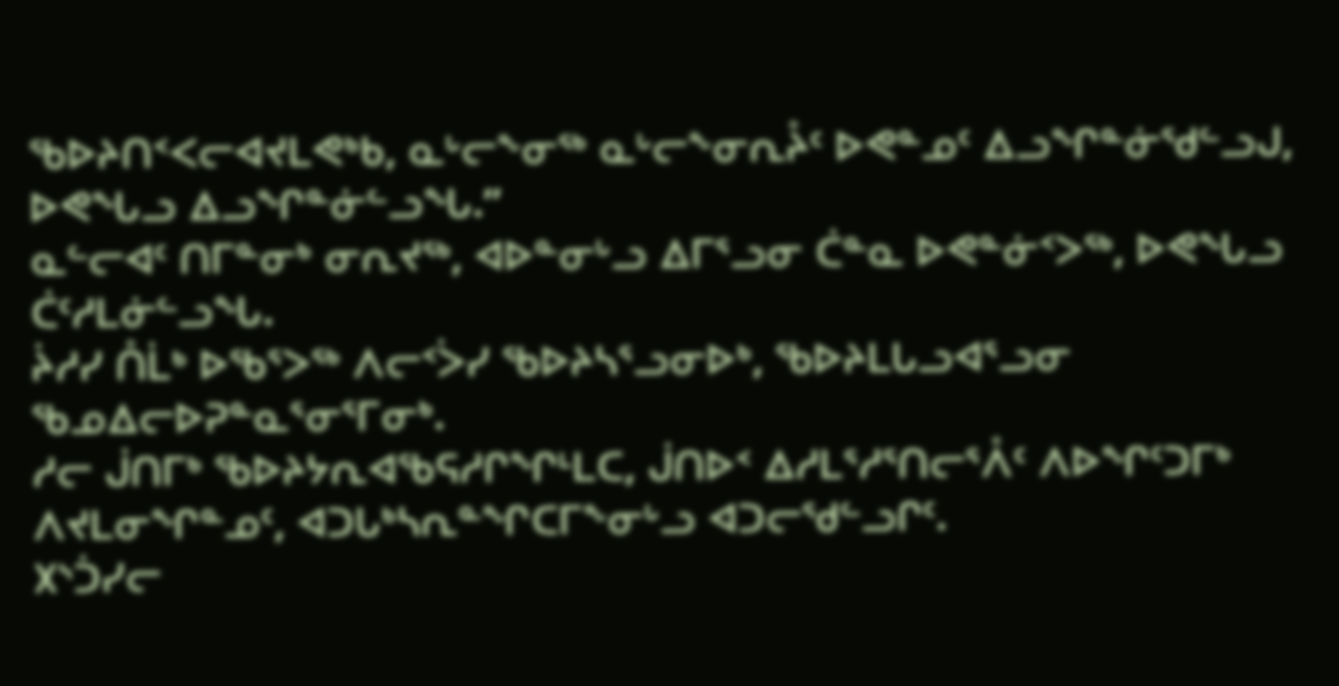ᖃᐅᔨᑎᑉᐸᓕᐊᔪᒪᕙᒃᑲ, ᓇᒡᓕᖕᓂᖅ ᓇᒡᓕᖕᓂᕆᔧᑦ ᐅᕙᓐᓄᑦ ᐃᓗᖏᓐᓃᖁᓪᓗᒍ, ᐅᕙᖓᓗ ᐃᓗᖏᓐᓃᓪᓗᖓ.”
ᓇᓪᓕᐊᑦ ᑎᒥᓐᓂᒃ ᓂᕆᔪᖅ, ᐊᐅᓐᓂᒡᓗ ᐃᒥᕐᓗᓂ ᑖᓐᓇ ᐅᕙᓐᓃᑉᐳᖅ, ᐅᕙᖓᓗ ᑖᑦᓱᒪᓃᓪᓗᖓ.
ᔩᓱᓯ ᑍᒫᒃ ᐅᖃᕐᐳᖅ ᐱᓕᑉᐴᓯ ᖃᐅᔨᓴᕐᓗᓂᐅᒃ, ᖃᐅᔨᒪᒐᓗᐊᕐᓗᓂ ᖃᓄᐃᓕᐅᕈᓐᓇᕐᓂᕐᒥᓂᒃ.
ᓱᓕ ᒎᑎᒥᒃ ᖃᐅᔨᔭᕆᐊᖃᕋᓱᒋᖏᒻᒪᑕ, ᒎᑎᐅᑉ ᐃᓱᒪᕐᓱᕐᑎᓕᕐᐰᑦ ᐱᐅᖏᑦᑐᒥᒃ ᐱᔪᒪᓂᖏᓐᓄᑦ, ᐊᑐᒐᒃᓴᕆᓐᖏᑕᒥᖕᓂᒡᓗ ᐊᑐᓕᖁᓪᓗᒋᑦ.
᙭ᔅᑑᓯᓕ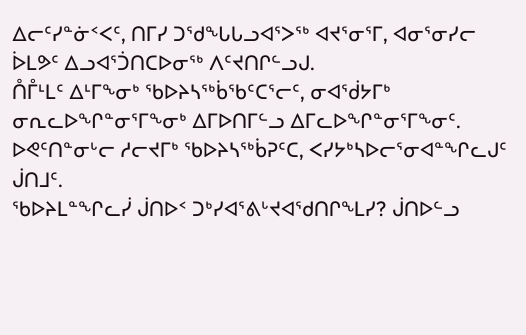ᐃᓕᑦᓯᓐᓃᑉᐸᑦ, ᑎᒥᓯ ᑐᖁᖓᒐᓗᐊᕐᐳᖅ ᐊᔪᕐᓂᕐᒥ, ᐊᓂᕐᓂᓯᓕ ᐆᒪᕗᑦ ᐃᓗᐊᕐᑑᑎᑕᐅᓂᖅ ᐱᑦᔪᑎᒋᓪᓗᒍ.
ᑍᒤᒻᒪᑦ ᐃᒻᒥᖕᓂᒃ ᖃᐅᔨᓴᖅᑳᖃᑦᑕᕐᓕᑦ, ᓂᐊᖂᔭᒥᒃ ᓂᕆᓚᐅᖏᓐᓂᕐᒥᖕᓂᒃ ᐃᒥᐅᑎᒥᓪᓗ ᐃᒥᓚᐅᖏᓐᓂᕐᒥᖕᓂᑦ.
ᐅᕙᑦᑎᓐᓂᒡᓕ ᓱᓕᔪᒥᒃ ᖃᐅᔨᓴᖅᑳᕈᑦᑕ, ᐸᓯᔭᒃᓴᐅᓕᕐᓂᐊᓐᖏᓚᒍᑦ ᒎᑎᒧᑦ.
ᖃᐅᔨᒪᓐᖏᓚᓰ ᒎᑎᐅᑉ ᑐᒃᓯᐊᕐᕕᒡᔪᐊᖁᑎᒋᖕᒪᓯ? ᒎᑎᐅᓪᓗ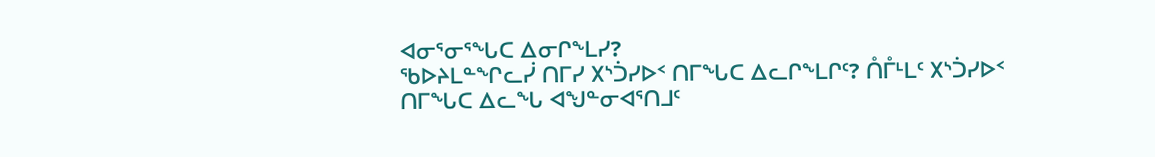ᐊᓂᕐᓂᕐᖓᑕ ᐃᓂᒋᖕᒪᓯ?
ᖃᐅᔨᒪᓐᖏᓚᓰ ᑎᒥᓯ ᙭ᔅᑑᓯᐅᑉ ᑎᒥᖓᑕ ᐃᓚᒋᖕᒪᒋᑦ? ᑍᒤᒻᒪᑦ ᙭ᔅᑑᓯᐅᑉ ᑎᒥᖓᑕ ᐃᓚᖓ ᐊᖑᓐᓂᐊᕐᑎᒧᑦ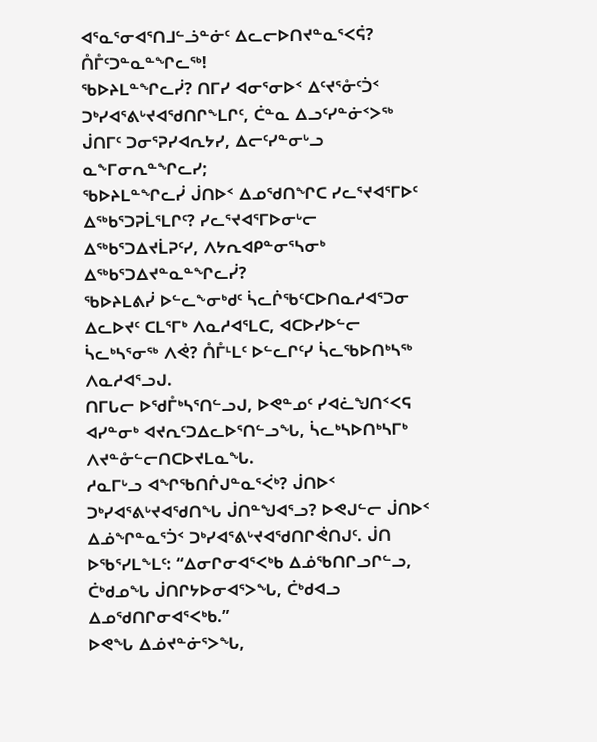ᐊᕐᓇᕐᓂᐊᕐᑎᒧᓪᓘᓐᓃᑦ ᐃᓚᓕᐅᑎᔪᓐᓇᕐᐸᕌ? ᑍᒤᑦᑐᓐᓇᓐᖏᓚᖅ!
ᖃᐅᔨᒪᓐᖏᓚᓰ? ᑎᒥᓯ ᐊᓂᕐᓂᐅᑉ ᐃᑦᔪᕐᓁᑦᑑᑉ ᑐᒃᓯᐊᕐᕕᒡᔪᐊᖁᑎᒋᖕᒪᒋᑦ, ᑖᓐᓇ ᐃᓗᑦᓯᓐᓃᑉᐳᖅ ᒎᑎᒥᑦ ᑐᓂᕐᕈᓯᐊᕆᔭᓯ, ᐃᓕᑦᓯᓐᓂᒡᓗ ᓇᖕᒥᓂᕆᓐᖏᓚᓯ;
ᖃᐅᔨᒪᓐᖏᓚᓰ ᒎᑎᐅᑉ ᐃᓄᖁᑎᖏᑕ ᓯᓚᕐᔪᐊᕐᒥᐅᑦ ᐃᖅᑲᕐᑐᕈᒫᕐᒪᒋᑦ? ᓯᓚᕐᔪᐊᕐᒥᐅᓂᒡᓕ ᐃᖅᑲᕐᑐᐃᔪᒫᕈᑦᓯ, ᐱᔭᕆᐊᑭᓐᓂᕐᓴᓂᒃ ᐃᖅᑲᕐᑐᐃᔪᓐᓇᓐᖏᓚᓰ?
ᖃᐅᔨᒪᕕᓰ ᐅᓪᓚᖕᓂᒃᑯᑦ ᓵᓚᒌᖃᑦᑕᐅᑎᓇᓱᐊᕐᑐᓂ ᐃᓚᐅᔪᑦ ᑕᒪᕐᒥᒃ ᐱᓇᓱᐊᕐᒪᑕ, ᐊᑕᐅᓯᐅᓪᓕ ᓵᓚᒃᓴᕐᓂᖅ ᐱᕚ? ᑍᒤᒻᒪᑦ ᐅᓪᓚᒋᑦᓯ ᓵᓚᖃᐅᑎᒃᓴᖅ ᐱᓇᓱᐊᕐᓗᒍ.
ᑎᒥᒐᓕ ᐅᖁᒤᒃᓴᕐᑎᓪᓗᒍ, ᐅᕙᓐᓄᑦ ᓯᐊᓛᖑᑎᑉᐸᕋ ᐊᓯᓐᓂᒃ ᐊᔪᕆᑦᑐᐃᓚᐅᕐᑎᓪᓗᖓ, ᓵᓚᒃᓴᐅᑎᒃᓴᒥᒃ ᐱᔪᓐᓁᓪᓕᑎᑕᐅᔪᒪᓇᖓ.
ᓱᓇᒥᒡᓗ ᐊᖏᖃᑎᒌᒍᓐᓇᕐᐹᒃ? ᒎᑎᐅᑉ ᑐᒃᓯᐊᕐᕕᒡᔪᐊᖁᑎᖓ ᒎᑎᓐᖑᐊᕐᓗ? ᐅᕙᒍᓪᓕ ᒎᑎᐅᑉ ᐃᓅᖏᓐᓇᕐᑑᑉ ᑐᒃᓯᐊᕐᕕᒡᔪᐊᖁᑎᒋᕚᑎᒍᑦ. ᒎᑎ ᐅᖃᕐᓯᒪᖕᒪᑦ: “ᐃᓂᒋᓂᐊᕐᐸᒃᑲ ᐃᓅᖃᑎᒋᓗᒋᓪᓗ, ᑖᒃᑯᓄᖓ ᒎᑎᒋᔭᐅᓂᐊᕐᐳᖓ, ᑖᒃᑯᐊᓗ ᐃᓄᖁᑎᒋᓂᐊᕐᐸᒃᑲ.”
ᐅᕙᖓ ᐃᓅᔪᓐᓃᕐᐳᖓ,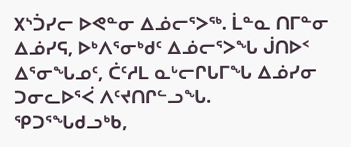᙭ᔅᑑᓯᓕ ᐅᕙᓐᓂ ᐃᓅᓕᕐᐳᖅ. ᒫᓐᓇ ᑎᒥᓐᓂ ᐃᓅᓯᕋ, ᐅᒃᐱᕐᓂᒃᑯᑦ ᐃᓅᓕᕐᐳᖓ ᒎᑎᐅᑉ ᐃᕐᓂᖓᓄᑦ, ᑖᑦᓱᒪ ᓇᒡᓕᒋᒐᒥᖓ ᐃᓅᓯᓂ ᑐᓂᓚᐅᕐᐹ ᐱᑦᔪᑎᒋᓪᓗᖓ.
ᕿᑐᕐᖓᑯᓗᒃᑲ,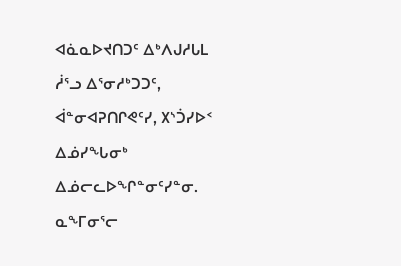ᐊᓈᓇᐅᔪᑎᑐᑦ ᐃᒃᐱᒍᓱᒐᒪ ᓲᕐᓗ ᐃᕐᓂᓱᒃᑐᑐᑦ, ᐋᓐᓂᐊᕈᑎᒋᕙᑦᓯ, ᙭ᔅᑑᓯᐅᑉ ᐃᓅᓯᖓᓂᒃ ᐃᓅᓕᓚᐅᖏᓐᓂᑦᓯᓐᓂ.
ᓇᖕᒥᓂᕐᓕ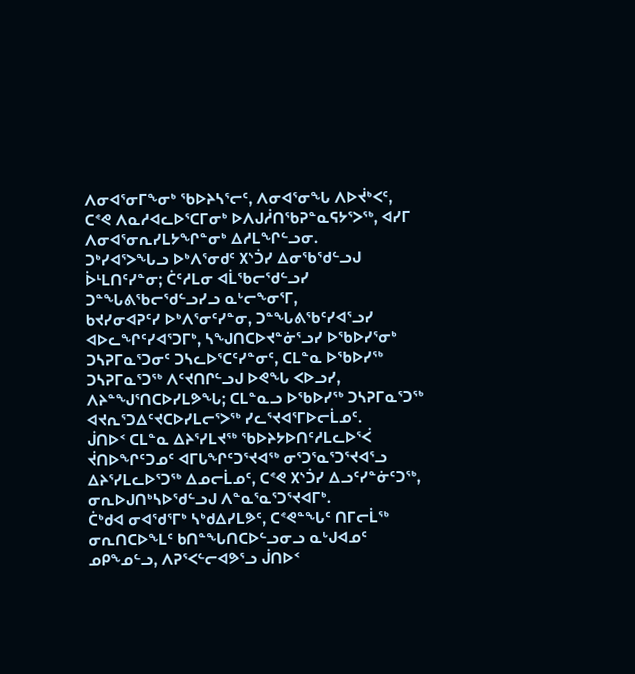ᐱᓂᐊᕐᓂᒥᖕᓂᒃ ᖃᐅᔨᓴᕐᓕᑦ, ᐱᓂᐊᕐᓂᖓ ᐱᐅᔫᒃᐸᑦ, ᑕᕝᕙ ᐱᓇᓱᐊᓚᐅᕐᑕᒥᓂᒃ ᐅᐱᒍᓲᑎᖃᕈᓐᓇᕋᔭᕐᐳᖅ, ᐊᓯᒥ ᐱᓂᐊᕐᓂᕆᓯᒪᔭᖏᓐᓂᒃ ᐃᓱᒪᖏᓪᓗᓂ.
ᑐᒃᓯᐊᕐᐳᖓᓗ ᐅᒃᐱᕐᓂᑯᑦ ᙭ᔅᑑᓯ ᐃᓂᖃᖁᓪᓗᒍ ᐆᒻᒪᑎᑦᓯᓐᓂ; ᑖᑦᓱᒪᓂ ᐊᒫᖃᓕᖁᓪᓗᓯ ᑐᓐᖓᕕᖃᓕᖁᓪᓗᓯᓗ ᓇᒡᓕᖕᓂᕐᒥ,
ᑲᔪᓯᓂᐊᕈᑦᓯ ᐅᒃᐱᕐᓂᑦᓯᓐᓂ, ᑐᓐᖓᕕᖃᑦᓯᐊᕐᓗᓯ ᐊᐅᓚᖏᑦᓯᐊᕐᑐᒥᒃ, ᓴᖑᑎᑕᐅᔪᓐᓃᕐᓗᓯ ᐅᖃᐅᓯᕐᓂᒃ ᑐᓴᕈᒥᓇᕐᑐᓂᑦ ᑐᓴᓚᐅᕐᑕᑦᓯᓐᓂᑦ, ᑕᒪᓐᓇ ᐅᖃᐅᓯᖅ ᑐᓴᕈᒥᓇᕐᑐᖅ ᐱᑦᔪᑎᒋᓪᓗᒍ ᐅᕙᖓ ᐸᐅᓗᓯ, ᐱᔨᓐᖑᕐᑎᑕᐅᓯᒪᕗᖓ; ᑕᒪᓐᓇᓗ ᐅᖃᐅᓯᖅ ᑐᓴᕈᒥᓇᕐᑐᖅ ᐊᔪᕆᕐᑐᐃᑦᔪᑕᐅᓯᒪᓕᕐᐳᖅ ᓯᓚᕐᔪᐊᕐᒥᐅᓕᒫᓄᑦ.
ᒎᑎᐅᑉ ᑕᒪᓐᓇ ᐃᔨᕐᓯᒪᔪᖅ ᖃᐅᔨᔭᐅᑎᑦᓱᒪᓚᐅᕐᐹ ᔫᑎᐅᖏᑦᑐᓄᑦ ᐊᒥᒐᖏᑦᑐᕐᔪᐊᖅ ᓂᕐᑐᕐᓇᕐᑐᕐᔪᐊᕐᓗ ᐃᔨᕐᓯᒪᓚᐅᕐᑐᖅ ᐃᓄᓕᒫᓄᑦ, ᑕᕝᕙ ᙭ᔅᑑᓯ ᐃᓗᑦᓯᓐᓃᑦᑐᖅ, ᓂᕆᐅᒍᑎᒃᓴᐅᖁᓪᓗᒍ ᐱᓐᓇᕐᓇᕐᑐᕐᔪᐊᒥᒃ.
ᑖᒃᑯᐊ ᓂᐊᖁᕐᒥᒃ ᓴᒃᑯᐃᓯᒪᕗᑦ, ᑕᕝᕙᓐᖓᑦ ᑎᒥᓕᒫᖅ ᓂᕆᑎᑕᐅᖕᒪᑦ ᑲᑎᓐᖓᑎᑕᐅᓪᓗᓂᓗ ᓇᒡᒍᐊᓄᑦ ᓄᑭᖕᓄᓪᓗ, ᐱᕈᕐᐸᓪᓕᐊᕗᕐᓗ ᒎᑎᐅᑉ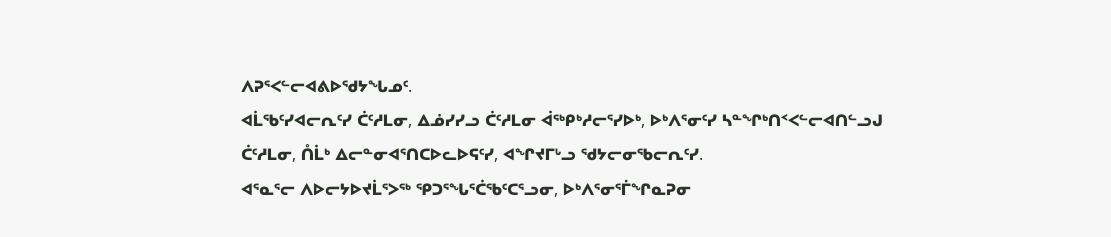ᐱᕈᕐᐸᓪᓕᐊᕕᐅᖁᔭᖓᓄᑦ.
ᐊᒫᖃᑦᓯᐊᓕᕆᑦᓯ ᑖᑦᓱᒪᓂ, ᐃᓅᓯᓯᓗ ᑖᑦᓱᒪᓂ ᐋᖅᑭᒃᓱᓕᕐᓯᐅᒃ, ᐅᒃᐱᕐᓂᑦᓯ ᓴᓐᖏᒃᑎᑉᐸᓪᓕᐊᑎᓪᓗᒍ ᑖᑦᓱᒪᓂ, ᑍᒫᒃ ᐃᓕᓐᓂᐊᕐᑎᑕᐅᓚᐅᕋᑦᓯ, ᐊᖏᔪᒥᒡᓗ ᖁᔭᓕᓂᖃᓕᕆᑦᓯ.
ᐊᕐᓇᕐᓕ ᐱᐅᓕᔭᐅᔪᒫᕐᐳᖅ ᕿᑐᕐᖓᕐᑖᖃᑦᑕᕐᓗᓂ, ᐅᒃᐱᕐᓂᕐᒦᖏᓇᕈᓂ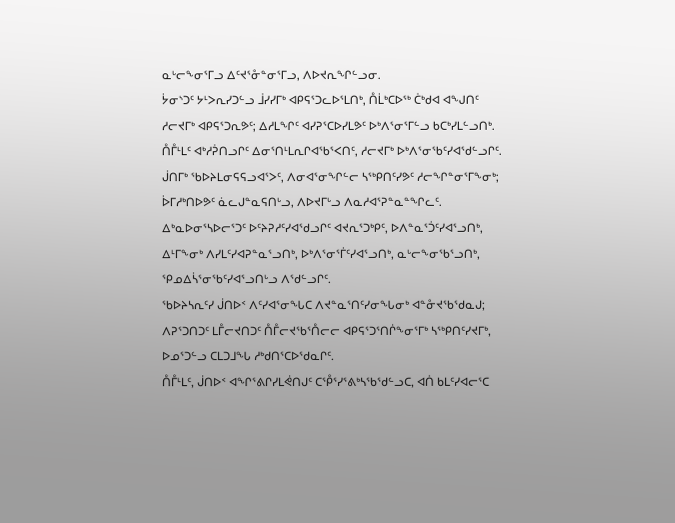ᓇᒡᓕᖕᓂᕐᒥᓗ ᐃᑦᔪᕐᓁᓐᓂᕐᒥᓗ, ᐱᐅᔪᕆᖏᓪᓗᓂ.
ᔮᓂᔅᑐᑦ ᔭᒻᐳᕆᓯᑐᓪᓗ ᒨᓯᓯᒥᒃ ᐊᑭᕋᕐᑐᓚᐅᕐᒪᑎᒃ, ᑍᒫᒃᑕᐅᖅ ᑖᒃᑯᐊ ᐊᖑᑎᑦ ᓱᓕᔪᒥᒃ ᐊᑭᕋᕐᑐᕆᕗᑦ; ᐃᓱᒪᖏᑦ ᐊᓯᕈᕐᑕᐅᓯᒪᕗᑦ ᐅᒃᐱᕐᓂᕐᒥᓪᓗ ᑲᑕᒃᓯᒪᓪᓗᑎᒃ.
ᑍᒤᒻᒪᑦ ᐊᒃᓱᕉᑎᓗᒋᑦ ᐃᓂᕐᑎᒻᒪᕆᒋᐊᖃᕐᐸᑎᑦ, ᓱᓕᔪᒥᒃ ᐅᒃᐱᕐᓂᖃᑦᓯᐊᖁᓪᓗᒋᑦ.
ᒎᑎᒥᒃ ᖃᐅᔨᒪᓂᕋᕋᓗᐊᕐᐳᑦ, ᐱᓂᐊᕐᓂᖏᓪᓕ ᓴᖅᑭᑎᑦᓯᕗᑦ ᓱᓕᖏᓐᓂᕐᒥᖕᓂᒃ; ᐆᒥᓱᒃᑎᐅᕗᑦ ᓈᓚᒍᓐᓇᕋᑎᒡᓗ, ᐱᐅᔪᒥᒡᓗ ᐱᓇᓱᐊᕐᕈᓐᓇᓐᖏᓚᑦ.
ᐃᒃᓇᐅᓂᕐᓴᐅᓕᕐᑐᑦ ᐅᑦᔨᕈᓱᑦᓯᐊᖁᓗᒋᑦ ᐊᔪᕆᕐᑐᒃᑭᑦ, ᐅᐱᓐᓇᕐᑑᑦᓯᐊᕐᓗᑎᒃ, ᐃᒻᒥᖕᓂᒃ ᐱᓯᒪᑦᓯᐊᕈᓐᓇᕐᓗᑎᒃ, ᐅᒃᐱᕐᓂᕐᒦᑦᓯᐊᕐᓗᑎᒃ, ᓇᒡᓕᖕᓂᖃᕐᓗᑎᒃ, ᕿᓄᐃᓵᕐᓂᖃᑦᓯᐊᕐᓗᑎᒡᓗ ᐱᖁᓪᓗᒋᑦ.
ᖃᐅᔨᓴᕆᑦᓯ ᒎᑎᐅᑉ ᐱᑦᓯᐊᕐᓂᖓᑕ ᐱᔪᓐᓇᕐᑎᑦᓯᓂᖓᓂᒃ ᐊᓐᓁᔪᖃᖁᓇᒍ; ᐱᕈᕐᑐᑎᑐᑦ ᒪᒤᓕᔪᑎᑐᑦ ᑍᒤᓕᔪᖃᕐᑍᓕᓕ ᐊᑭᕋᕐᑐᕐᑎᒌᖕᓂᕐᒥᒃ ᓴᖅᑭᑎᑦᓯᔪᒥᒃ, ᐅᓄᕐᑐᓪᓗ ᑕᒪᑐᒧᖓ ᓱᒃᑯᑎᕐᑕᐅᖁᓇᒋᑦ.
ᑍᒤᒻᒪᑦ, ᒎᑎᐅᑉ ᐊᖏᕐᕕᒋᓯᒪᕚᑎᒍᑦ ᑕᕾᕐᓯᕐᕕᒃᓴᖃᖁᓪᓗᑕ, ᐊᑏ ᑲᒪᑦᓯᐊᓕᕐᑕ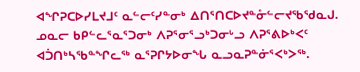ᐊᖏᕈᑕᐅᓯᒪᔪᒧᑦ ᓇᓪᓕᑦᓯᓐᓂᒃ ᐃᑎᕐᑎᑕᐅᔪᓐᓁᓪᓕᔪᖃᖁᓇᒍ.
ᓄᓇᓕ ᑲᑭᓪᓚᕐᓇᕐᑐᓂᒃ ᐱᕈᕐᓂᕐᓗᒃᑐᓂᒡᓗ ᐱᕈᕐᕕᐅᒃᐸᑦ ᐊᑑᑎᒃᓴᖃᓐᖏᓚᖅ ᓇᕐᕈᒋᔭᐅᓂᖓ ᓇᓗᓇᕈᓐᓃᕐᐸᒃᐳᖅ.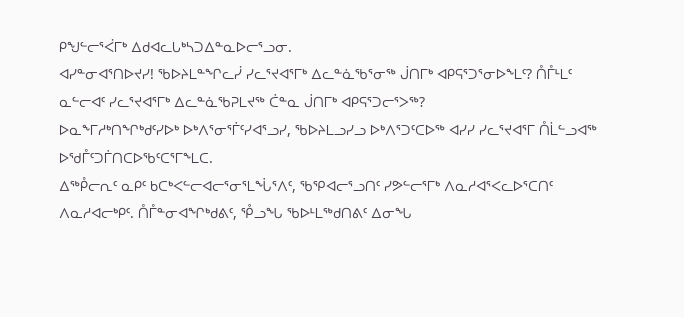ᑭᖑᓪᓕᕐᐹᒥᒃ ᐃᑯᐊᓚᒐᒃᓴᑐᐃᓐᓇᐅᓕᕐᓗᓂ.
ᐊᓯᓐᓂᐊᕐᑎᐅᔪᓯ! ᖃᐅᔨᒪᓐᖏᓚᓰ ᓯᓚᕐᔪᐊᕐᒥᒃ ᐃᓚᓐᓈᖃᕐᓂᖅ ᒎᑎᒥᒃ ᐊᑭᕋᕐᑐᕐᓂᐅᖕᒪᑦ? ᑍᒤᒻᒪᑦ ᓇᓪᓕᐊᑦ ᓯᓚᕐᔪᐊᕐᒥᒃ ᐃᓚᓐᓈᖃᕈᒪᔪᖅ ᑖᓐᓇ ᒎᑎᒥᒃ ᐊᑭᕋᕐᑐᓕᕐᐳᖅ?
ᐅᓇᖕᒥᓱᒃᑎᖏᒃᑯᑦᓯᐅᒃ ᐅᒃᐱᕐᓂᕐᒦᑦᓯᐊᕐᓗᓯ, ᖃᐅᔨᒪᓗᓯᓗ ᐅᒃᐱᕐᑐᑦᑕᐅᖅ ᐊᓯᓯ ᓯᓚᕐᔪᐊᕐᒥ ᑍᒫᓪᓗᐊᖅ ᐅᖁᒤᑦᑐᒦᑎᑕᐅᖃᑦᑕᕐᒥᖕᒪᑕ.
ᐃᖅᑬᓕᕆᑦ ᓇᑭᑦ ᑲᑕᒃᐸᓪᓕᐊᓕᕐᓂᕐᒪᖔᕐᐱᑦ, ᖃᕿᐊᓕᕐᓗᑎᑦ ᓯᕗᓪᓕᕐᒥᒃ ᐱᓇᓱᐊᕐᐸᓚᐅᕐᑕᑎᑦ ᐱᓇᓱᐊᓕᒃᑭᑦ. ᑍᒤᓐᓂᐊᖏᒃᑯᕕᑦ, ᕾᓗᖓ ᖃᐅᒻᒪᖅᑯᑎᕕᑦ ᐃᓂᖓ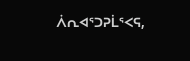ᐲᕆᐊᕐᑐᕈᒫᕐᐸᕋ,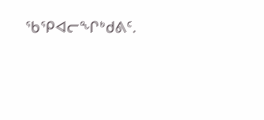ᖃᕿᐊᓕᖏᒃᑯᕕᑦ.